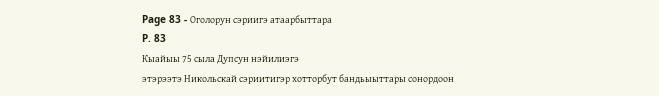Page 83 - Оголорун сэриигэ атаарбыттара
P. 83
Кыайыы 75 сыла Дупсун нэйилиэгэ
этэрээтэ Никольскай сэриитигэр хотторбут бандьыыттары сонордоон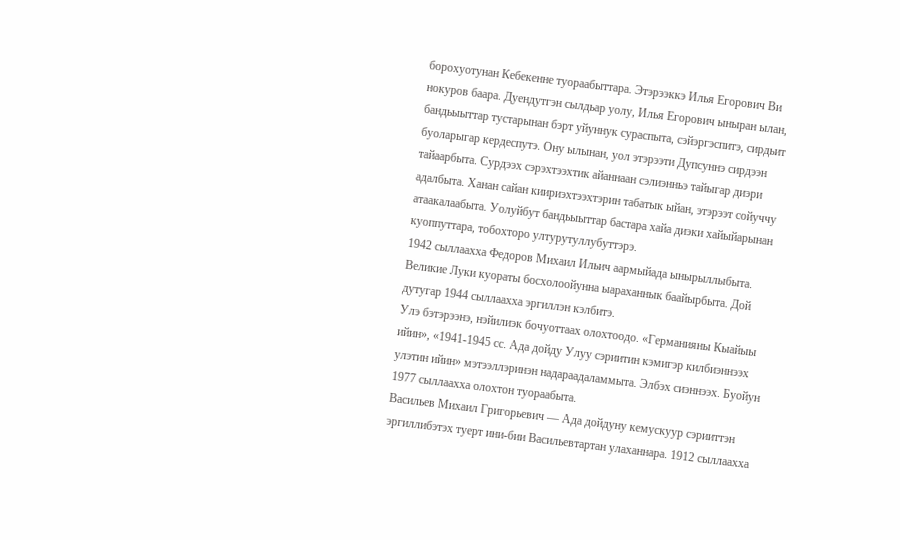борохуотунан Кебекенне туораабыттара. Этэрээккэ Илья Егорович Ви
нокуров баара. Дуендутгэн сылдьар уолу, Илья Егорович ыныран ылан,
бандьыыттар тустарынан бэрт уйуннук сураспыта, сэйэргэспитэ, сирдьит
буоларыгар кердеспутэ. Ону ылынан, уол этэрээти Дупсуннэ сирдээн
тайаарбыта. Сурдээх сэрэхтээхтик айаннаан сэлиэнньэ тайыгар диэри
адалбыта. Ханан сайан киириэхтээхтэрин табатык ыйан, этэрээт сойуччу
атаакалаабыта. Уолуйбут бандьыыттар бастара хайа диэки хайыйарынан
куоппуттара, тобохторо ултурутуллубуттэрэ.
1942 сыллаахха Федоров Михаил Ильич аармыйада ынырыллыбыта.
Великие Луки куораты босхолоойунна ыараханнык баайырбыта. Дой
дутугар 1944 сыллаахха эргиллэн кэлбитэ.
Улэ бэтэрээнэ, нэйилиэк бочуоттаах олохтоодо. «Германияны Кыайыы
ийин», «1941-1945 сс. Ада дойду Улуу сэриитин кэмигэр килбиэннээх
улэтин ийин» мэтээллэринэн надараадаламмыта. Элбэх сиэннээх. Буойун
1977 сыллаахха олохтон туораабыта.
Васильев Михаил Григорьевич — Ада дойдуну кемускуур сэрииттэн
эргиллибэтэх туерт ини-бии Васильевтартан улаханнара. 1912 сыллаахха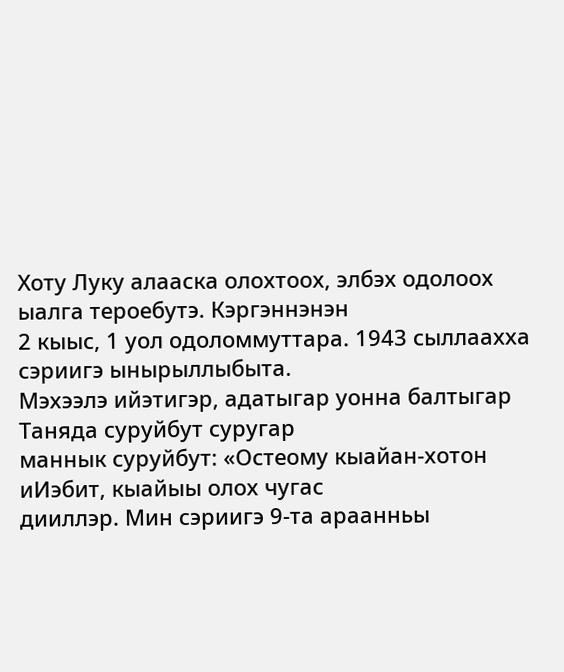Хоту Луку алааска олохтоох, элбэх одолоох ыалга тероебутэ. Кэргэннэнэн
2 кыыс, 1 уол одоломмуттара. 1943 сыллаахха сэриигэ ынырыллыбыта.
Мэхээлэ ийэтигэр, адатыгар уонна балтыгар Таняда суруйбут суругар
маннык суруйбут: «Остеому кыайан-хотон иИэбит, кыайыы олох чугас
дииллэр. Мин сэриигэ 9-та араанньы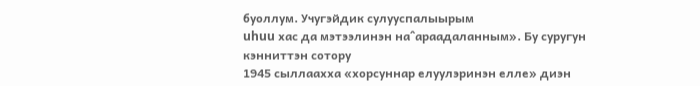буоллум. Учугэйдик сулууспалыырым
uhuu хас да мэтээлинэн на^араадаланным». Бу суругун кэнниттэн сотору
1945 сыллаахха «хорсуннар елуулэринэн елле» диэн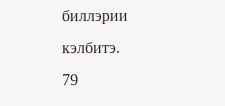биллэрии кэлбитэ.
79